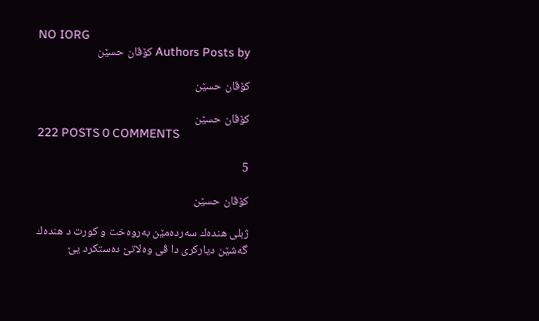NO IORG
Authors Posts by كۆڤان حسێن

كۆڤان حسێن

كۆڤان حسێن
222 POSTS 0 COMMENTS

5

كۆڤان حسێن

ژبلى هنده‌ك سه‌رده‌مێن به‌روه‌خت و كورت د هنده‌ك گه‌شێن دیاركرى دا ڤى وه‌لاتێ ده‌ستكرد یێ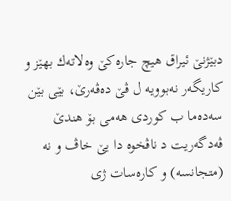دبێژنێ ئیراق هیچ جاره‌كێ وه‌لاته‌ك بهێز و كاریگه‌ر نه‌بوویه‌ ل ڤێ ده‌ڤه‌رێ، بێى بێن سه‌ده‌ما ب كوردى هه‌مى بۆ هندێ ڤه‌دگه‌ریت د ناڤخوه‌ دا یێ خاڤ و نه‌ (متجانسه‌) و كاره‌سات ژى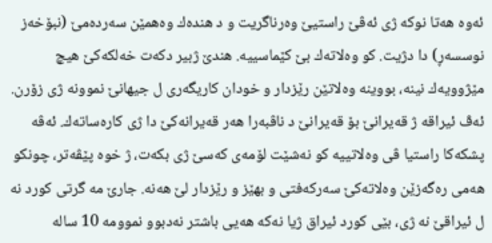ئه‌وه‌ هه‌تا نوكه‌ ژى ئه‌ڤێ راستیێ وه‌رناگریت و د هنده‌ك وه‌همێن سه‌رده‌مێ (نبۆخه‌ز نوسسه‌ڕ) دا دژیت. كو وه‌لاته‌ك بێ كێماسییه‌. هندێ ژبیر دكه‌ت خه‌لكه‌كێ هیچ مێژوویه‌ك نینه‌، بووینه‌ وه‌لاتێن رێزدار و خودان كاریگه‌رى ل جیهانێ نموونه‌ ژى زۆرن. ئه‌ڤ ئیراقه‌ ژ قه‌یرانێ بۆ قه‌یرانێ د ناڤبه‌را هه‌ر قه‌یرانه‌كێ دا ژى كاره‌ساته‌ك. ئه‌ڤه‌ پشكه‌كا راستیا ڤى وه‌لاتییه‌ كو نه‌شێت لۆمه‌ى كه‌سێ ژى بكه‌ت، ژ خوه‌ پێڤه‌تر، چونكو هه‌مى ره‌گه‌زێن وه‌لاته‌كێ سه‌ركه‌فتى و بهێز و رێزدار لێ هه‌نه‌. جارێ مه‌ گرتى كورد نه‌ ل ئیراقێ نه‌ ژى، بێى كورد ئیراق ژیا نه‌كه‌ هه‌یى باشتر نه‌دبوو نموومه‌ 10 ساله‌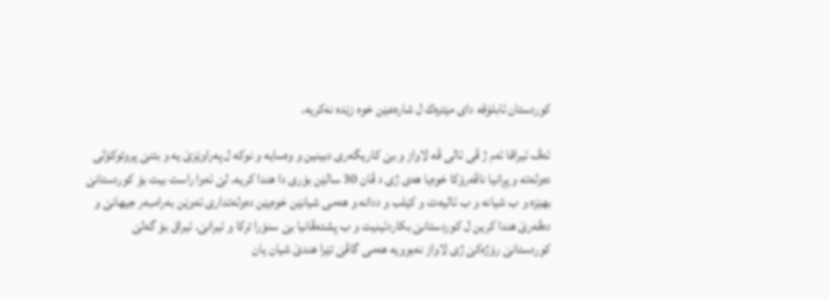كوردستان ئابلۆقه‌ داى مێتره‌ك ل شاره‌عێن خوه‌ زێده‌ نه‌كریه‌.

ئه‌ڤ ئیراقا ئه‌م ژ ڤى ئالى ڤه‌ لاواز و بێ كاریگه‌رى دبینین و وه‌سایه‌ و نوكه‌ ل په‌راوێزێ یه‌ و بتنێ پروتوكۆلى ده‌وله‌ته‌ و پڕانیا ناڤه‌رۆكا خوه‌یا هه‌ى ژى د ڤان 30 سالێن بۆرى دا هندا كریه‌. لێ ئه‌وا راست بیت بۆ كوردستانێ بهێزه‌ و ب شیانه‌ و ب ئالیه‌ت و كێلب و ددانه‌ و هه‌مى شیانێن خوه‌یێن ده‌وله‌تدارى ئه‌وێن به‌رامبه‌ر جیهانێ و ده‌ڤه‌رێ هندا كرین ل كوردستانێ بكاردئینیت و ب پشته‌ڤانیا بێ سنۆرا تركا و ئیرانێ. ئیراق بۆ گه‌لێ كوردستانێ رۆژه‌كێ ژى لاواز نه‌بوویه‌ هه‌مى گاڤێ تێرا هندێ شیان یان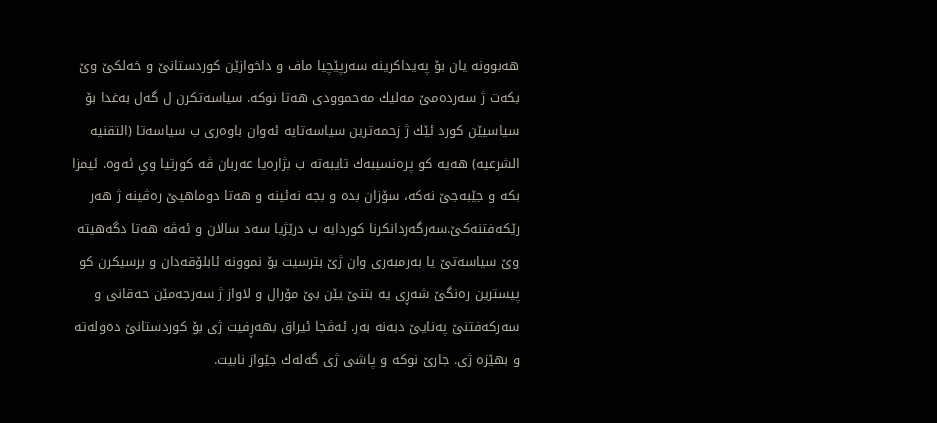هه‌بوونه‌ یان بۆ په‌یداكرینه‌ سه‌رپێچیا ماف و داخوازێن كوردستانێ و خه‌لكێ وێ بكه‌ت ژ سه‌رده‌مێ مه‌لیك مه‌حموودى هه‌تا نوكه‌. سیاسه‌تكرن ل گه‌ل به‌غدا بۆ سیاسیێن كورد ئێك ژ زحمه‌ترین سیاسه‌تایه‌ ئه‌وان باوه‌رى ب سیاسه‌تا (التقنیه‌ الشرعیه‌) هه‌یه‌ كو پره‌نسیبه‌ك تایبه‌ته‌ ب بژاره‌یا عه‌ربان ڤه‌ كورتیا وىِ ئه‌وه‌. ئیمزا بكه‌ و جێبه‌جێ نه‌كه‌، سۆزان بده‌ و بجه نه‌ئینه‌ و هه‌تا دوماهیێ ره‌ڤینه‌ ژ هه‌ر رێكه‌فتنه‌كێ.سه‌رگه‌ردانكرنا كوردایه‌ ب درێژیا سه‌د سالان و ئه‌ڤه‌ هه‌تا دگه‌هیته‌ وێ سیاسه‌تێ یا به‌رمبه‌رى وان ژێ بترسیت بۆ نموونه‌ ئابلۆقه‌دان و برسیكرن كو پیسترین ره‌نگێ شه‌ڕی یه‌ بتنێ یێن بێ مۆرال و لاواز ژ سه‌رجه‌مێن حه‌قانى و سه‌ركه‌فتنێ په‌نایێ دبه‌نه‌ به‌ر. ئه‌ڤجا ئیراق بهه‌ڕفیت ژى بۆ كوردستانێ ده‌وله‌ته‌ و بهێزه‌ ژى. جارێ نوكه‌ و پاشى ژى گه‌له‌ك جێواز نابیت.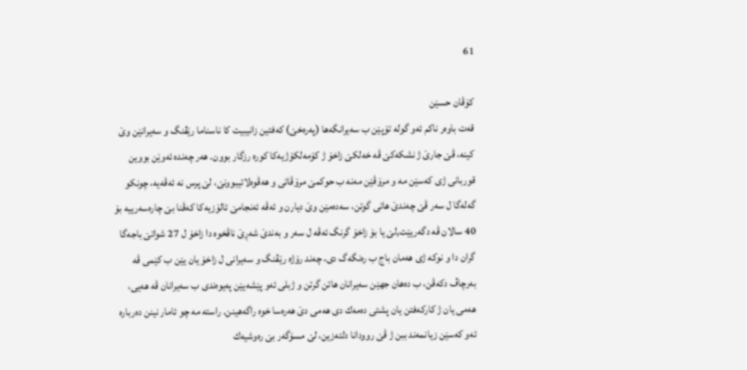61

كۆڤان حسێن
قه‌ت باوه‌ر ناكم ئه‌و گوله‌ تۆپێن ب سه‌یرانگه‌ها (په‌ره‌خێ) كه‌فتین زانیبیت كا ناسناما رێڤنگ و سه‌یرانێن وێ كینه‌، ڤێ جارێ ژ نشكه‌كێ ڤه‌ خه‌لكێ زاخۆ ژ كۆمه‌لكۆژیه‌كا كوره‌ رزگار بوون. هه‌ر چه‌نده‌ ئه‌وێن بووین قوربانى ژى كه‌سێن مه‌ و مرۆڤێن مه‌نه‌ ب حوكمێ مرۆڤاتى و هه‌ڤوه‌لاتیبوونێ، لێ پرس نه‌ ئه‌ڤه‌یه‌، چونكو گه‌له‌گا ل سه‌ر ڤێ چه‌ندێ هاتى گوتن، سه‌ده‌مێن وێ دیارن و ئه‌ڤه‌ ئه‌نجامێ ئالۆزیه‌كا كه‌ڤنا بێ چاره‌سه‌رییه‌ بۆ 40 سالان ڤه‌ دگه‌ریێت,لێ یا بۆ زاخۆ گرنگ ئه‌ڤه‌ ل سه‌ر و به‌ندێ شه‌ڕێ ناڤخوه‌ دا زاخۆ ل 27 شواتێ باجه‌گا گران دا و نوكه‌ ژى هه‌مان باج ب ره‌نگه‌گ دى، چه‌ند رۆژه‌ رێڤنگ و سه‌یرانى ل زاخۆ یان یێن ب كێمى ڤه‌ به‌رچاڤ دكه‌ڤن، ب ده‌هان جهێن سه‌یرانان هاتن گرتن و ژبلى ئه‌و پێشه‌یێن په‌یوه‌ندى ب سه‌یرانان ڤه‌ هه‌یى، هه‌مى یان ژ كاركه‌فتن یان پشتى ده‌مه‌ك دى هه‌مى دێ هه‌ره‌سا خوه‌ راگه‌هینن. راسته‌ مه‌ چو ئامار نینن ده‌رباره‌ ئه‌و كه‌سێن زیانمه‌ند ببن ژ ڤێ روودانا دلته‌زین، لێ مسۆگه‌ر بێ ره‌وشیه‌ك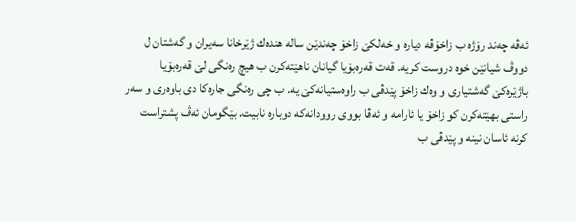ئه‌ڤه‌ چه‌ند رۆژه‌ ب زاخۆڤه‌ دیاره‌ و خه‌لكێ زاخۆ چه‌ندێن ساله‌ هنده‌ك ژێرخانا سه‌یران و گه‌شتان ل دووڤ شیانێن خوه‌ دروست كریه‌. قه‌ت قه‌ره‌بۆیا گیانان ناهێته‌كرن ب هیچ ره‌نگى لێ قه‌ره‌بۆیا باژێره‌كێ گه‌شتیارى و وه‌ك زاخۆ پێدڤى ب راوه‌ستیانه‌كێ یه‌. ب چى ره‌نگى جاره‌كا دى باوه‌رى و سه‌ر راستى بهێته‌كرن كو زاخۆ یا ئارامه‌ و ئه‌ڤا بووى روودانه‌كه‌ دوباره‌ نابیت. بێگومان ئه‌ڤ پشتراست كرنه‌ ئاسان نینه‌ و پێدڤى ب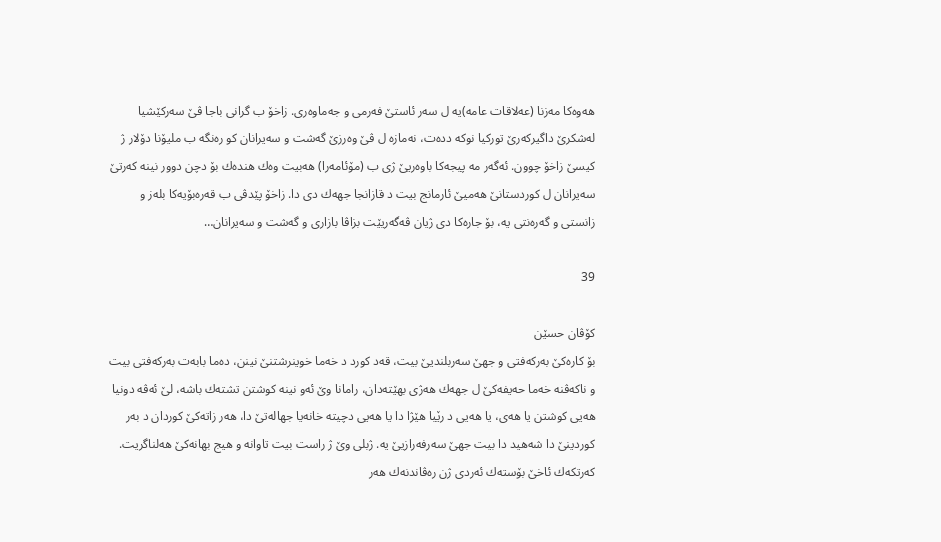هه‌وه‌كا مه‌زنا (عه‌لاقات عامه‌)یه‌ ل سه‌ر ئاستێ فه‌رمى و جه‌ماوه‌رى. زاخۆ ب گرانى باجا ڤێ سه‌ركێشیا له‌شكرێ داگیركه‌رێ توركیا نوكه‌ دده‌ت، نه‌مازه‌ ل ڤێ وه‌رزێ گه‌شت و سه‌یرانان كو ره‌نگه‌ ب ملیۆنا دۆلار ژ كیسێ زاخۆ چوون. ئه‌گه‌ر مه‌ پیجه‌كا باوه‌ریێ ژى ب (مۆئامه‌را) هه‌بیت وه‌ك هنده‌ك بۆ دچن دوور نینه‌ كه‌رتێ سه‌یرانان ل كوردستانێ هه‌میێ ئارمانج بیت د قازانجا جهه‌ك دى دا. زاخۆ پێدڤى ب قه‌ره‌بۆیه‌كا بله‌ز و زانستى و گه‌ره‌نتى یه‌، بۆ جاره‌كا دى ژیان ڤه‌گه‌ریێت بزاڤا بازارى و گه‌شت و سه‌یرانان…

39

كۆڤان حسێن
بۆ كاره‌كێ به‌ركه‌فتى و جهێ سه‌ربلندیێ بیت، قه‌د كورد د خه‌ما خوینرشتنێ نینن، ده‌ما بابه‌ت به‌ركه‌فتى بیت و ناكه‌ڤنه‌ خه‌ما حه‌یفه‌كێ ل جهه‌ك هه‌ژى بهێته‌دان، رامانا وێ ئه‌و نینه‌ كوشتن تشته‌ك باشه‌، لێ ئه‌ڤه‌ دونیا هه‌یى كوشتن یا هه‌ى، یا هه‌یى د رێیا هێژا دا یا هه‌یى دچیته‌ خانه‌یا جهاله‌تێ دا، هه‌ر زاته‌كێ كوردان د به‌ر كوردینێ دا شه‌هید دا بیت جهێ سه‌رفه‌رازیێ یه‌. ژبلى وێ ژ راست بیت تاوانه‌ و هیج بهانه‌كێ هه‌لناگریت. كه‌رتكه‌ك ئاخێ بۆسته‌ك ئه‌ردى ژن ره‌ڤاندنه‌ك هه‌ر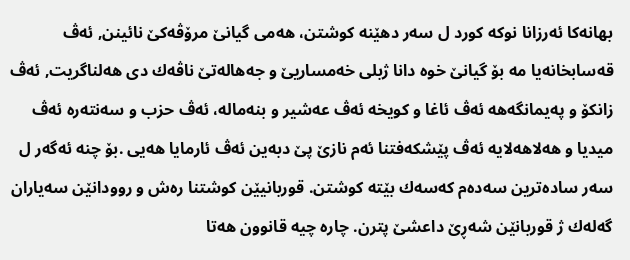بهانه‌كا ئه‌رزانا نوكه‌ كورد ل سه‌ر دهێنه‌ كوشتن، هه‌مى گیانێ مرۆڤه‌كێ نائینن, ئه‌ڤ قه‌سابخانه‌یا مه‌ بۆ گیانێ خوه‌ دانا ژبلى خه‌مساریێ و جه‌هاله‌تێ ناڤه‌ك دى هه‌لناگریت, ئه‌ڤ زانكۆ و په‌یمانگه‌هه‌ ئه‌ڤ ئاغا و كویخه‌ ئه‌ڤ عه‌شیر و بنه‌ماله‌، ئه‌ڤ حزب و سه‌نته‌ره‌ ئه‌ڤ میدیا و هه‌لاهه‌لایه‌ ئه‌ڤ پێشكه‌فتنا ئه‌م نازێ پێ دبه‌ین ئه‌ڤ ئارمایا هه‌یى .بۆ چنه‌ ئه‌گه‌ر ل سه‌ر ساده‌ترین سه‌ده‌م كه‌سه‌ك بێته‌ كوشتن. قوربانیێن كوشتنا ره‌ش و روودانێن سه‌یاران گه‌له‌ك ژ قوربانێن شه‌ڕێ داعشێ پترن. چاره‌ چیه‌ قانوون هه‌تا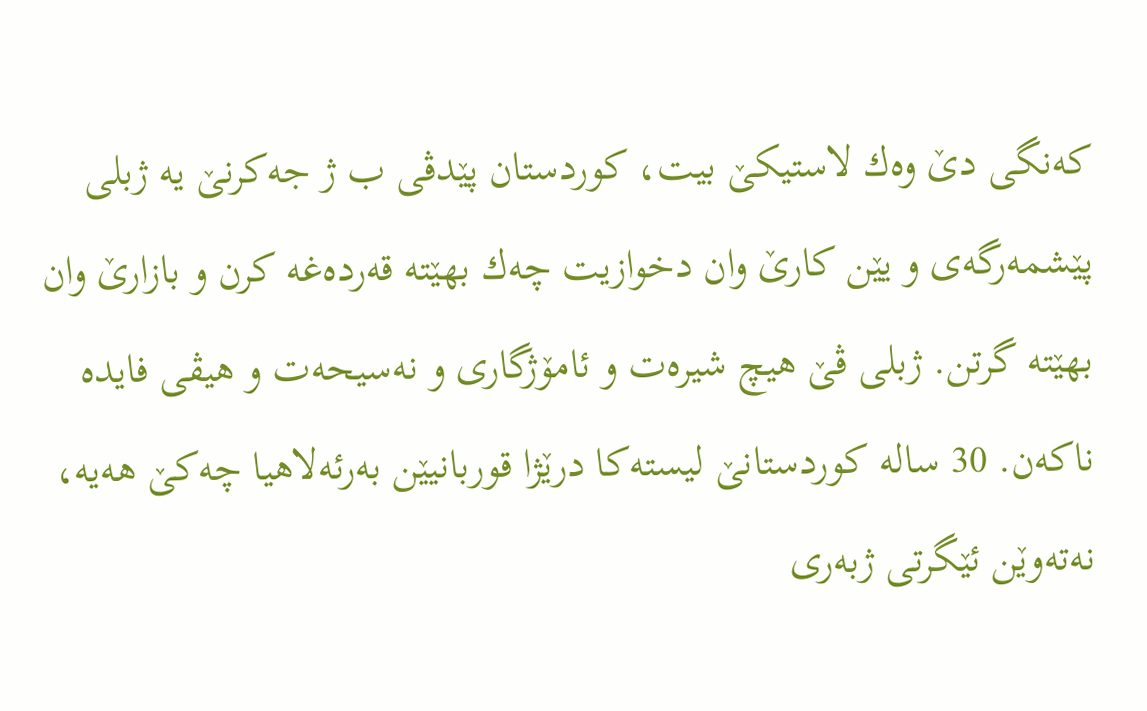كه‌نگى دێ وه‌ك لاستیكێ بیت، كوردستان پێدڤى ب ژ جه‌كرنێ یه‌ ژبلى پێشمه‌رگه‌ى و یێن كارێ وان دخوازیت چه‌ك بهێته‌ قه‌رده‌غه‌ كرن و بازارێ وان بهێته‌ گرتن. ژبلى ڤێ هیچ شیره‌ت و ئامۆژگارى و نه‌سیحه‌ت و هیڤى فایده‌ ناكه‌ن. 30 ساله‌ كوردستانێ لیسته‌كا درێژا قوربانیێن به‌رئه‌لاهیا چه‌كێ هه‌یه‌، نه‌ته‌وێن ئێگرتى ژبه‌رى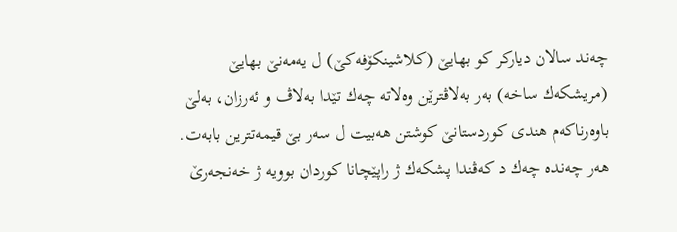چه‌ند سالان دیاركر كو بهایێ (كلاشینكۆفه‌كێ) ل یه‌مه‌نێ بهایێ (مریشكه‌ك ساخه‌) به‌ر به‌لاڤترێن وه‌لاته‌ چه‌ك تێدا به‌لاڤ و ئه‌رزان، به‌لێ باوه‌رناكه‌م هندى كوردستانێ كوشتن هه‌بیت ل سه‌ر بێ قیمه‌تترین بابه‌ت. هه‌ر چه‌نده‌ چه‌ك د كه‌ڤندا پشكه‌ك ژ راپێچانا كوردان بوویه‌ ژ خه‌نجه‌رێ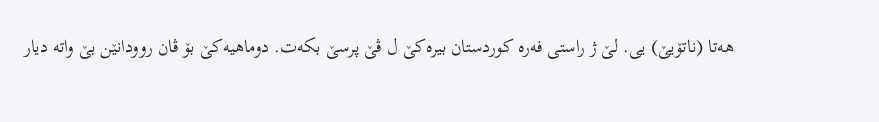هه‌تا (ناتۆیێ) یى. لێ ژ راستى فه‌ره‌ كوردستان بیره‌كێ ل ڤێ پرسێ بكه‌ت. دوماهیه‌كێ بۆ ڤان روودانێن بێ واته‌ دیار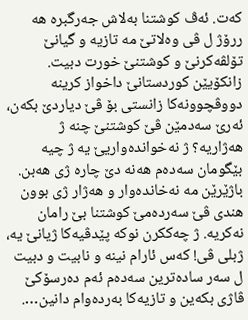كه‌ت. ئه‌ڤ كوشتنا به‌لاش جه‌رگبره‌ هه‌ ررۆژ ل ڤى وه‌لاتێ مه‌ تازیه‌ و گیانێ تۆلڤه‌كرنێ و كوشتنێ خورت دبیت. زانكۆیێن كوردستانێ داخواز كرینه‌ دووڤچوونه‌كا زانستى بۆ ڤێ دیاردێ بكه‌ن، ئه‌رێ سه‌دمێن ڤێ كوشتنێ چنه‌ ژ هه‌ژاریه‌؟ ژ نه‌خوانده‌واریێ یه‌ ژ چیه‌ بێگومان سه‌ده‌م هه‌نه‌ دێ چاره‌ ژى هه‌بن. باژێرێن مه‌ نه‌خانده‌وار و هه‌ژار ژى بوون هندى ڤێ سه‌رده‌مێ كوشتنا بێ رامان نه‌كریه‌. ژ چه‌ككرن نوكه‌ پێدڤیه‌كا ژیانێ یه‌، ژبلى ڤى! كه‌س ئارام نینه‌ و نابیت و دبیت ل سه‌ر ساده‌ترین سه‌ده‌م ئه‌م ده‌رسۆكێ ڤاژى بكه‌ین و تازیه‌كا به‌رده‌وام دانین….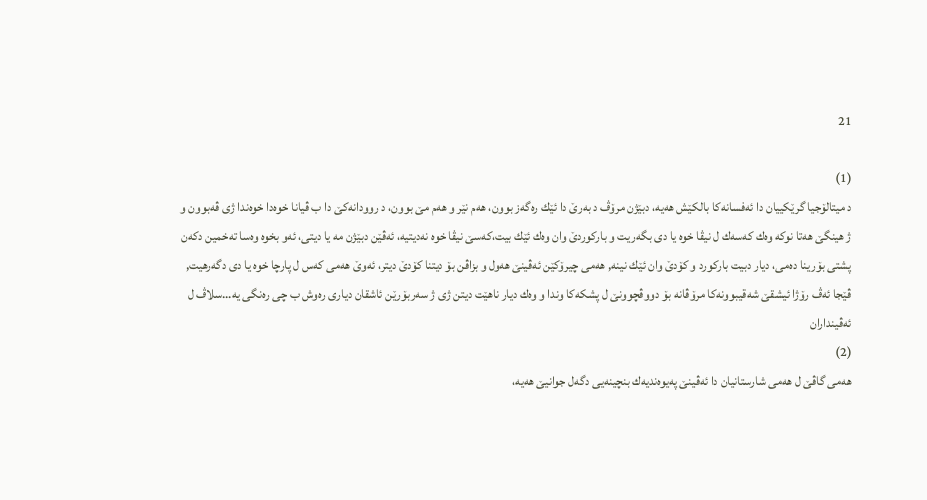21

(1)
د میتالۆجیا گرێكییان دا ئه‌فسانه‌كا بالكێش هه‌یه‌، دبێژن مرۆڤ د به‌رێ دا ئێك ره‌گه‌ز بوون، هه‌م نێر و هه‌م مێ بوون، د روودانه‌كێ دا ب ڤیانا خوه‌دا خوه‌ندا ژی ڤه‌بوون و ژ هینگێ هه‌تا نوكه‌ وه‌ك كه‌سه‌ك ل نیڤا خوه‌ یا دى بگه‌ریت و باركوردێ وان وه‌ك ئێك بیت،كه‌سێ نیڤا خوه‌ نه‌دیتیه‌، ئه‌ڤێن دبێژن مه‌ یا دیتى، ئه‌و بخوه‌ وه‌سا ته‌خمین دكه‌ن پشتى بۆرینا ده‌مى، دیار دبیت باركورد و كۆدێ وان ئێك نینه‌, هه‌مى چیرۆكێن ئه‌ڤینێ هه‌ول و بزاڤن بۆ دیتنا كۆدێ دیتر، ئه‌وێ هه‌مى كه‌س ل پارچا خوه‌ یا دى دگه‌رهیت, ڤێجا ئه‌ڤ رۆژا ئیشقێ شه‌قیبوونه‌كا مرۆڤانه‌ بۆ دووڤچوونێ ل پشكه‌كا وندا و وه‌ك دیار ناهێت دیتن ژى ژ سه‌ربۆرێن ئاشقان دیارى ره‌وش ب چى ره‌نگى یه‌…سلاڤ ل ئه‌ڤینداران
(2)
هه‌مى گاڤێ ل هه‌مى شارستانیان دا ئه‌ڤینێ په‌یوه‌ندیه‌ك بنچینه‌یى دگه‌ل جوانیێ هه‌یه‌،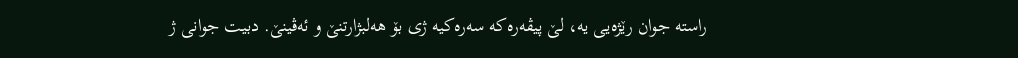راسته‌ جوان رێژه‌یی یه‌، لێ پیڤه‌ره‌كه‌ سه‌ره‌كیه‌ ژى بۆ هه‌لبژارتنێ و ئه‌ڤینێ. دبیت جوانى ژ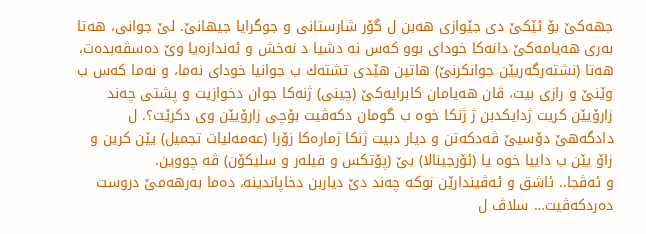جهه‌كێ بۆ ئێكێ دى جێوازى هه‌بن ل گۆر شارستانى و جوگرایا جیهانێ. لێ جوانى، هه‌تا به‌رى هه‌یامه‌كێ دانه‌كا خوداى بوو كه‌س نه‌ دشیا د نه‌خش و ئه‌ندازه‌یا وێ ده‌سڤه‌بده‌ت، هه‌تا (نشته‌رگه‌ریێن جوانكرنێ) هاتین هێدى تشته‌ك ب جوانیا خوداى نه‌ما، و نه‌ما كه‌س ب وێنێ و رازى بیت، ڤان هه‌یامان كابرایه‌كێ (چینى) ژنه‌كا جوان دخوازیت و پشتى چه‌ند زارۆیێن كریت ژدایكدبن ژ ژنكا خوه‌ ب گومان دكه‌ڤیت بۆچى زارۆیێن وى دكرێت؟. ل دادگه‌هێ دۆسیێ ڤه‌دكه‌تن و دیار دبیت ژنكا ژماره‌كا زۆرا (عه‌مه‌لیات تجمیل) یێن كرین و زاۆ یێن ب داییا خوه‌ یا (ئۆرجینالا) بێ (پۆتكس و فیله‌ر و سلیكۆن) ڤه‌ چووین.
و ئه‌ڤجا.. ئاشق و ئه‌ڤیندارێن نوكه‌ چه‌ند دێ دیاربن دخاپاندینه‌، ده‌ما به‌رهه‌مێ دروست ده‌ردكه‌ڤیت… سلاڤ ل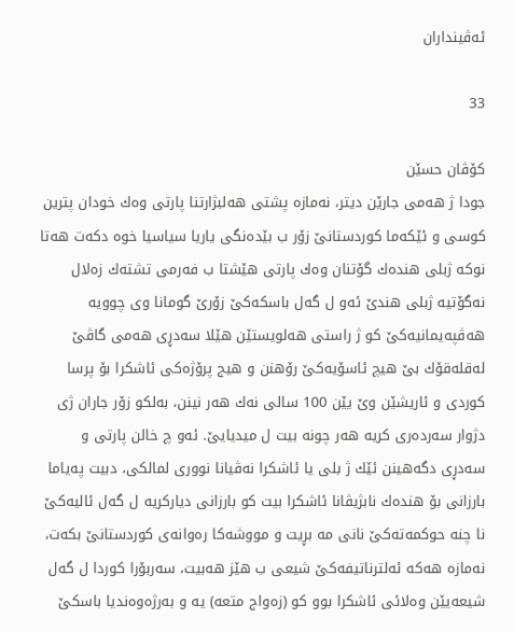ئه‌ڤینداران

33

كۆڤان حسێن
جودا ژ هه‌مى جارێن دیتر، نه‌مازه‌ پشتى هه‌لبژارتنا پارتى وه‌ك خودان پترین كوسی و ئێكه‌ما كوردستانێ زۆر ب بێده‌نگى یاریا سیاسیا خوه‌ دكه‌ت هه‌تا نوكه‌ ژبلى هنده‌ك گۆتنان وه‌ك پارتى هێشتا ب فه‌رمى تشته‌ك زه‌لال نه‌گۆتیه‌ ژبلى هندێ ئه‌و ل گه‌ل باسكه‌كێ زۆرێ گومانا وى چوویه‌ هه‌ڤپه‌یمانیه‌كێ كو ژ راستى هه‌لویستێن هێلا سه‌دڕى هه‌مى گاڤێ له‌قله‌قۆك بێ هیچ ئاسۆیه‌كێ رۆهنن و هیج پرۆژه‌كى ئاشكرا بۆ پرسا كوردى و ئاریشێن وێ یێن 100 سالى نه‌ك هه‌ر نینن، به‌لكو زۆر جاران ژى دژوار سه‌رده‌رى كریه‌ هه‌ر چونه‌ بیت ل میدیایێ. ئه‌و چ خالن پارتى و سه‌دڕى دگه‌هینن ئێك ژ بلى یا ئاشكرا نه‌ڤیانا نوورى لمالكى، دبیت په‌یاما بارزانى بۆ هنده‌ك نابژیڤانا ئاشكرا بیت كو بارزانى دیاركریه‌ ل گه‌ل ئالیه‌كێ نا چنه‌ حوكمه‌ته‌كێ نانى مه‌ بڕیت و مووشه‌كا ره‌وانه‌ى كوردستانێ بكه‌ت، نه‌مازه‌ هه‌كه‌ ئه‌لترناتیفه‌كێ شیعى ب هێز هه‌بیت، سه‌ربۆرا كوردا ل گه‌ل شیعه‌یێن وه‌لائى ئاشكرا بوو كو (زه‌واج متعه‌) یه‌ و به‌رژه‌وه‌ندیا باسكێ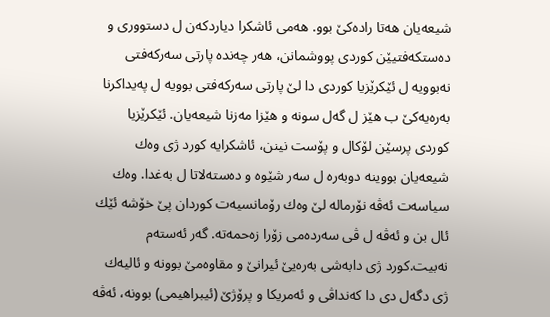شیعه‌یان هه‌تا راده‌كێ بوو. هه‌مى ئاشكرا دیاردكه‌ن ل دستوورى و ده‌ستكه‌فتیێن كوردى پووشمانن، هه‌ر چه‌نده‌ پارتى سه‌ركه‌فتى نه‌بوویه‌ ل ئێكرێزیا كوردى دا لێ پارتى سه‌ركه‌فتى بوویه‌ ل په‌یداكرنا به‌ره‌یه‌كێ ب هێز ل گه‌ل سونه‌ و هێزا مه‌زنا شیعه‌یان. ئێكرێزیا كوردى پرسێن لۆكال و پۆست نینن، ئاشكرایه‌ كورد ژى وه‌ك شیعه‌یان بووینه‌ دوبه‌ره‌ ل سه‌ر شێوه‌ و ده‌سته‌لاتا ل به‌غدا. وه‌ك سیاسه‌ت ئه‌ڤه‌ نۆرماله‌ لێ وه‌ك رۆمانسیه‌ت كوردان پێ خۆشه‌ ئێك ئال بن و ئه‌ڤه‌ ل ڤى سه‌رده‌مى زۆرا زه‌حمه‌ته‌. گه‌ر ئه‌سته‌م نه‌بیت.كورد ژى دابه‌شى به‌ره‌یێ ئیرانێ و مقاوه‌مێ بوونه‌ و ئالیه‌ك ژى دگه‌ل دی دا كه‌نداڤى و ئه‌مریكا و پرۆژێ (ئیبراهیمى) بوونه‌، ئه‌ڤه‌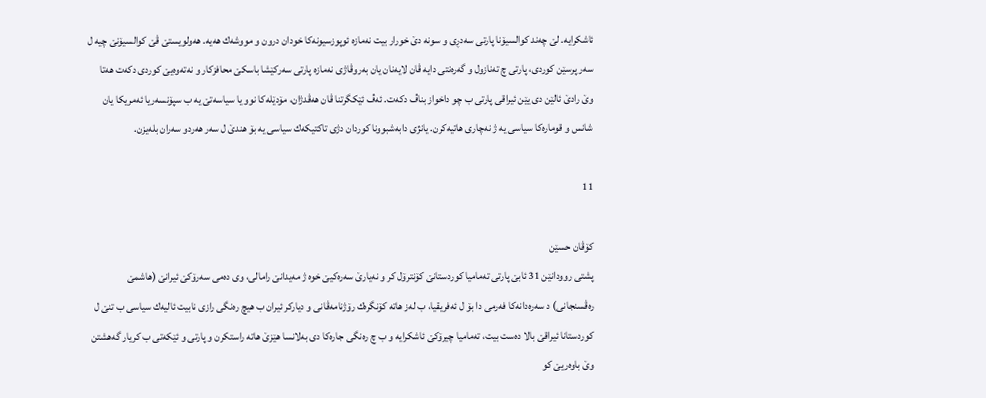ئاشكرایه‌. لێ چه‌ند كوالسیۆنا پارتى سه‌دڕى و سونه‌ دێ خورار بیت نه‌مازه‌ ئوپوزسیونه‌كا خودان درون و مووشه‌ك هه‌یه‌. هه‌ولویستێ ڤێ كوالسیۆنێ چیه‌ ل سه‌ر پرسێن كوردى، پارتى چ ته‌نازول و گه‌ره‌نتى دایه‌ ڤان لایه‌نان یان به‌روڤاژى نه‌مازه‌ پارتى سه‌ركێشا باسكێ محافزكار و نه‌ته‌وه‌یێ كوردى دكه‌ت هه‌تا وێ رادێ ئالێن دى یێن ئیراقى پارتى ب چو داخواز بناڤ دكه‌ت. ئه‌ڤ ئێكگرتنا ڤان هه‌ڤدژان، مۆدێله‌كا نوو یا سیاسه‌تێ یه‌ ب سپۆنسه‌ریا ئه‌مریكا یان شانس و قوماره‌كا سیاسی یه‌ ژ نه‌چارى هاتیه‌كرن. یانژى دابه‌شبوونا كوردان دژى تاكتیكه‌ك سیاسى یه‌ بۆ هندێ ل سه‌ر هه‌ردو سه‌ران بله‌یزن.

11

كۆڤان حسێن
پشتى روودانێن 31 ئابێ پارتى ته‌مامیا كوردستانێ كۆنترۆل كر و نه‌یارێ سه‌ره‌كیێ خوه‌ ژ مه‌یدانێ رامالى، وى ده‌مى سه‌رۆكێ ئیرانێ (هاشمێ ره‌ڤسنجانى) د سه‌ره‌دانه‌كا فه‌رمى دا بۆ ل ئه‌فریقیا، ب له‌ز هاته‌ كۆنگره‌ك رۆژنامه‌ڤانى و دیاركر ئیران ب هیچ ره‌نگى رازى نابیت ئالیه‌ك سیاسى ب تنێ ل كوردستانا ئیراقێ بالا ده‌ست بیت، ته‌مامیا چیرۆكێ ئاشكرایه‌ و ب چ ره‌نگى جاره‌كا دى به‌لانسا هێزێ هاته‌ راستكرن و پارتى و ئێكه‌تى ب كریار گه‌هشتن وێ باوه‌ریێ كو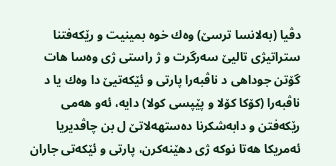دڤیا (به‌لانسا ترسێ) وه‌ك خوه‌ بمینیت و رێكه‌فتنا ستراتیژى تالیێ سه‌رگرت و ژ راستى ژى وه‌سا هات گۆتن جوداهى د ناڤبه‌را پارتى و ئێكه‌تیێ دا وه‌ك یا د ناڤبه‌را (كۆكا كۆلا و پێپسى كولا) دایه‌، ئه‌و هه‌مى رێكه‌فتن و دابه‌شكرنا ده‌ستهه‌لاتێ ل بن چاڤدیریا ئه‌مریكا هه‌تا نوكه‌ ژى دهێنه‌كرن، پارتى و ئێكه‌تى جاران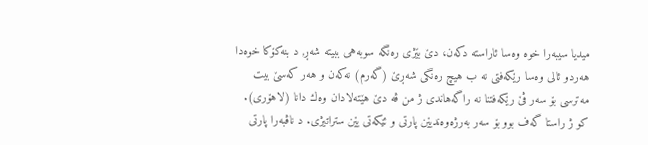میدیا سیبه‌را خوه‌ وه‌سا ئاراسته‌ دكه‌ن، دێ بێژى ره‌نگه‌ سوبه‌هى ببیته‌ شه‌ڕ, د بنه‌كۆكا خوه‌دا هه‌ردو ئالى وه‌سا رێكه‌فتى نه‌ ب هیچ ره‌نگى شه‌ڕێ (گه‌رم) نه‌كه‌ن و هه‌ر كه‌سێ بیت مه‌ترسى بۆ سه‌ر ڤێ رێكه‌فتنا نه‌ راگه‌هاندى ژ من ڤه‌ دێ هێته‌لادان وه‌ك دانا (لاهۆرى). كو ژ راستا گه‌ف بوو بۆ سه‌ر به‌رژه‌وه‌ندیێن پارتى و ئێكه‌تى یێن ستراتیژى. د ناڤبه‌را پارتى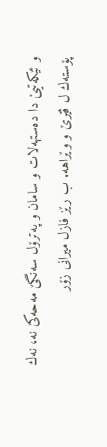و ئێكه‌تیێ دا ده‌ستهه‌لات و سامان و په‌ترۆل سه‌نگێ مه‌حه‌كێ نه‌، نه‌ك پۆسته‌ك ل ڤێرێ و وێراهه‌. ب رێز فازل میرانى زۆر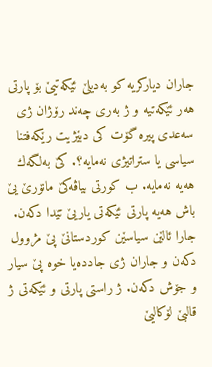جاران دیاركریه‌ كو به‌دیلێ ئێكه‌تیێ بۆ پارتى هه‌ر ئێكه‌تیه‌ و ژ به‌رى چه‌ند رۆژان ژى سه‌عدى پیره‌ گۆت كى دبێژیت رێكه‌فتنا سیاسى یا ستراتیژى نه‌مایه‌؟. كێ به‌لگه‌ك هه‌یه‌ نه‌مایه‌. ب كورتى بیاڤه‌كێ مانۆرێ یێ باش هه‌یه‌ پارتى ئێكه‌تى یاریێ تێدا دكه‌ن. جارا ئالێن سیاسێن كوردستانێ پێ مژوول دكه‌ن و جاران ژى جادده‌یا خوه‌ پێ سیار و جۆش دكه‌ن. ژ راستى پارتى و ئێكه‌تى ژ قالبێ لۆكالیێ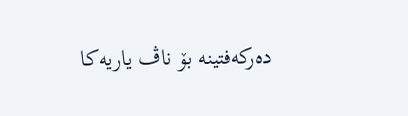ده‌ركه‌فتینه‌ بۆ ناڤ یاریه‌كا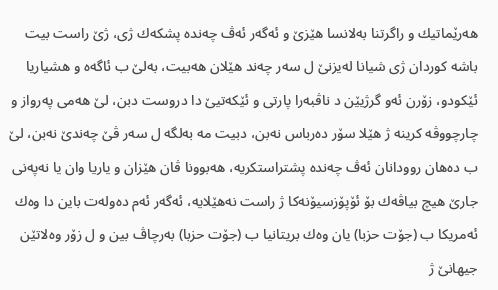هه‌رێماتیك و راگرتنا به‌لانسا هێزێ و ئه‌گه‌ر ئه‌ڤ چه‌نده‌ پشكه‌ك ژى، ژێ راست بیت باشه‌ كوردان ژى شیانا له‌یزنێ ل سه‌ر چه‌ند هێلان هه‌بیت، به‌لێ ب ئاگه‌ه و هشیاریا ئێكودو، زۆرن ئه‌و گرژیێن د ناڤبه‌را پارتى و ئێكه‌تیێ دا دروست دبن، لێ هه‌مى په‌رواز و چارچووڤه‌ كرینه‌ ژ هێلا سۆر ده‌رباس نه‌بن، دبیت مه‌ به‌لگه‌ ل سه‌ر ڤێ چه‌ندێ نه‌بن، لێ ب ده‌هان روودانان ئه‌ڤ چه‌نده‌ پشتراستكریه‌، هه‌بوونا ڤان هێزان و یاریا وان یا نه‌په‌نى جارێ هیچ بیاڤه‌ك بۆ ئۆپۆزسیۆنه‌كا ژ راست نه‌هێلایه‌، ئه‌گه‌ر ئه‌م ده‌وله‌ت باین دا وه‌ك ئه‌مریكا ب (جۆت حزبا) یان وه‌ك بریتانیا ب (جۆت حزبا) به‌رچاڤ بین و ل زۆر وه‌لاتێن جیهانێ ژ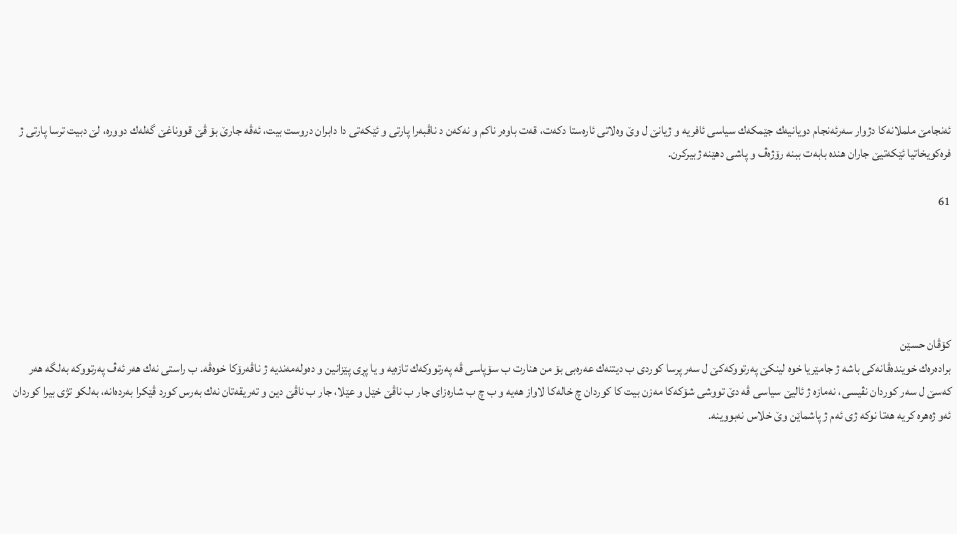ئه‌نجامێ ململانه‌كا دژوار سه‌رئه‌نجام دویانیه‌ك جێمكه‌ك سیاسى ئافریه‌ و ژیانێ ل وێ وه‌لاتى ئاره‌ستا دكه‌ت، قه‌ت باوه‌ر ناكم و نه‌كه‌ن د ناڤبه‌را پارتى و ئێكه‌تى دا دابران دروست بیت، ئه‌ڤه‌ جارێ بۆ ڤێ قووناغێ گه‌له‌ك دووره‌، لێ دبیت ترسا پارتى ژ فره‌كویخاتیا ئێكه‌تیێ جاران هنده‌ بابه‌ت ببنه‌ رۆژه‌ڤ و پاشى دهێنه‌ ژبیركرن.

61





كۆڤان حسێن
براده‌ره‌ك خوینده‌ڤانه‌كى باشه‌ ژ جامێریا خوه‌ لینكێ په‌رتووكه‌كێ ل سه‌ر پرسا كوردى ب دیتنه‌ك عه‌ره‌بى بۆ من هنارت ب سۆپاسى ڤه‌ په‌رتووكه‌ك تازه‌یه‌ و یا پڕى پێزانین و ده‌وله‌مه‌ندیه‌ ژ ناڤه‌رۆكا خوه‌ڤه‌. ب راستى نه‌ك هه‌ر ئه‌ڤ په‌رتووكه‌ به‌لگه‌ هه‌ر كه‌سێ ل سه‌ر كوردان نڤیسى، نه‌مازه‌ ژ ئالیێ سیاسى ڤه‌ دێ تووشى شۆكه‌كا مه‌زن بیت كا كوردان چ خاله‌كا لاواز هه‌یه‌ و ب چ ب شاره‌زاى جار ب ناڤێ خێل و عێلا، جار ب ناڤێ دین و ته‌ریقه‌تان نه‌ك به‌رس كورد ڤێكرا به‌رده‌انه‌، به‌لكو تژى بیرا كوردان ئه‌و ژه‌هره‌ كریه‌ هه‌تا نوكه‌ ژى ئه‌م ژ پاشماێن وێ خلاس نه‌بووینه‌.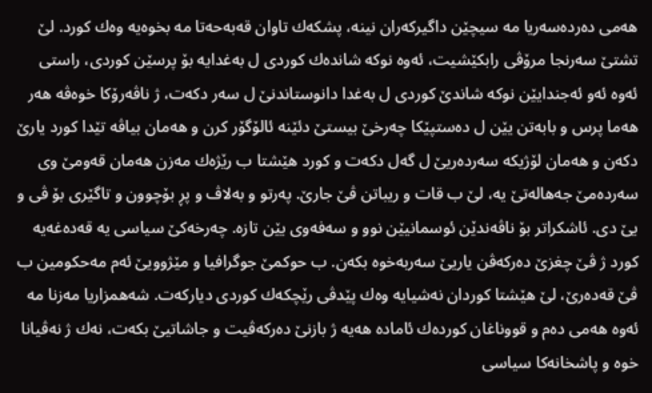هه‌مى ده‌رده‌سه‌ریا مه‌ سیچێن داگیركه‌ران نینه‌، پشكه‌ك تاوان قه‌به‌حه‌تا مه‌ بخوه‌یه‌ وه‌ك كورد. لێ تشتێ سه‌رنجا مرۆڤى رابكێشیت، ئه‌وه‌ نوكه‌ شانده‌ك كوردى ل به‌غدایه‌ بۆ پرسێن كوردى، راستى ئه‌وه‌ ئه‌و ئه‌جندایێن نوكه‌ شاندێ كوردى ل به‌غدا دانوستاندنێ ل سه‌ر دكه‌ت، ژ ناڤه‌رۆكا خوه‌ڤه‌ هه‌ر هه‌ما پرس و بابه‌تن یێن ل ده‌ستپێكا چه‌رخێ بیستێ دئێنه‌ ئالۆگۆر كرن و هه‌مان بیاڤه‌ تێدا كورد یارێ دكه‌ن و هه‌مان لۆژیكه‌ سه‌رده‌ریێ ل گه‌ل دكه‌ت و كورد هێشتا ب رێژه‌ك مه‌زن هه‌مان قه‌ومێ وى سه‌رده‌مێ جه‌هاله‌تێ یه‌، لێ ب قات و ریباتن ڤێ جارێ. په‌رتو و به‌لاڤ و پڕ بۆچوون و تاگێرى بۆ ڤى و یێ دى. ئاشكراتر بۆ ناڤه‌ندێن ئوسمانیێن نوو و سه‌فه‌وى یێن تازه‌. چه‌رخه‌كێ سیاسى یه‌ قه‌ده‌غه‌یه‌ كورد ژ ڤێ چغزێ ده‌ركه‌ڤن یاریێ سه‌ربه‌خوه‌ بكه‌ن. ب حوكمێ جوگرافیا و مێژوویێ ئه‌م مه‌حكومین ب ڤێ قه‌ده‌رێ، لێ هێشتا كوردان نه‌شیایه‌ وه‌ك پێدڤى رێچكه‌ك كوردى دیاركه‌ت. شه‌همزاریا مه‌زنا مه‌ ئه‌وه‌ هه‌مى ده‌م و قووناغان كورده‌ك ئاماده‌ هه‌یه‌ ژ بازنێ ده‌ركه‌ڤیت و جاشاتیێ بكه‌ت، نه‌ك ژ نه‌ڤیانا خوه‌ و پاشخانه‌كا سیاسى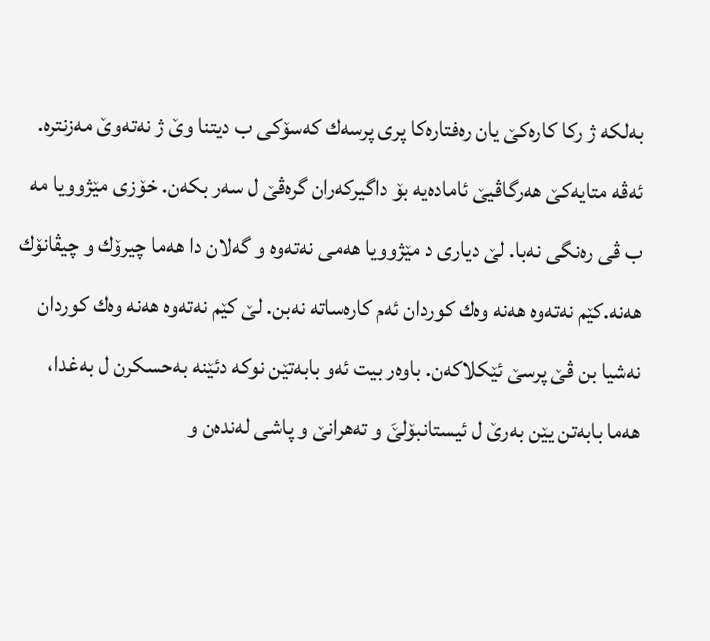به‌لكه‌ ژ ركا كاره‌كێ یان ره‌فتاره‌كا پرى پرسه‌ك كه‌سۆكى ب دیتنا وێ ژ نه‌ته‌وێ مه‌زنتره‌. ئه‌ڤه‌ متایه‌كێ هه‌رگاڤیێ ئاماده‌یه‌ بۆ داگیركه‌ران گره‌ڤێ ل سه‌ر بكه‌ن. خۆزى مێژوویا مه‌ ب ڤى ره‌نگى نه‌با. لێ دیارى د مێژوویا هه‌مى نه‌ته‌وه‌ و گه‌لان دا هه‌ما چیرۆك و چیڤانۆك هه‌نه‌.كێم نه‌ته‌وه‌ هه‌نه‌ وه‌ك كوردان ئه‌م كاره‌ساته‌ نه‌بن. لێ كێم نه‌ته‌وه‌ هه‌نه‌ وه‌ك كوردان نه‌شیا بن ڤێ پرسێ ئێكلاكه‌ن. باوه‌ر بیت ئه‌و بابه‌تێن نوكه‌ دئێنه‌ به‌حسكرن ل به‌غدا، هه‌ما بابه‌تن یێن به‌رێ ل ئیستانبۆلێَ و ته‌هرانێ و پاشى له‌نده‌ن و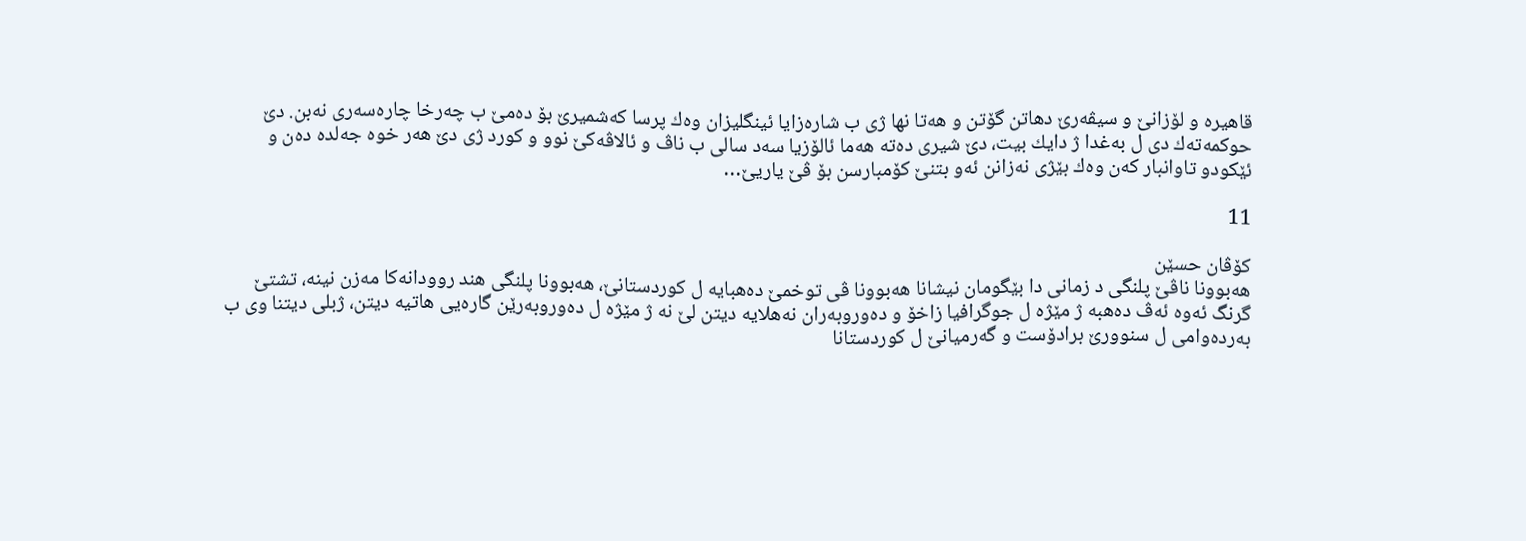قاهیره‌ و لۆزانێ و سیڤه‌رێ دهاتن گۆتن و هه‌تا نها ژى ب شاره‌زایا ئینگلیزان وه‌ك پرسا كه‌شمیرێ بۆ ده‌مێ ب چه‌رخا چاره‌سه‌رى نه‌بن. دێ حوكمه‌ته‌ك دى ل به‌غدا ژ دایك بیت، دێ شیرى ده‌ته‌ هه‌ما ئالۆزیا سه‌د سالى ب ناڤ و ئالاڤه‌كێ نوو و كورد ژى دێ هه‌ر خوه‌ جه‌لده‌ ده‌ن و ئێكودو تاوانبار كه‌ن وه‌ك بێژى نه‌زانن ئه‌و بتنێ كۆمبارسن بۆ ڤێ یاریێ…

11

كۆڤان حسێن
هه‌بوونا ناڤێ پلنگى د زمانى دا بێگومان نیشانا هه‌بوونا ڤى توخمێ ده‌هبایه‌ ل كوردستانێ، هه‌بوونا پلنگى هند روودانه‌كا مه‌زن نینه‌، تشتێ گرنگ ئه‌وه‌ ئه‌ڤ ده‌هبه‌ ژ مێژه‌ ل جوگرافیا زاخۆ و ده‌وروبه‌ران نه‌هلایه‌ دیتن لێ نه‌ ژ مێژه‌ ل ده‌وروبه‌رێن گاره‌یى هاتیه‌ دیتن، ژبلى دیتنا وى ب به‌رده‌وامى ل سنوورێ برادۆست و گه‌رمیانێ ل كوردستانا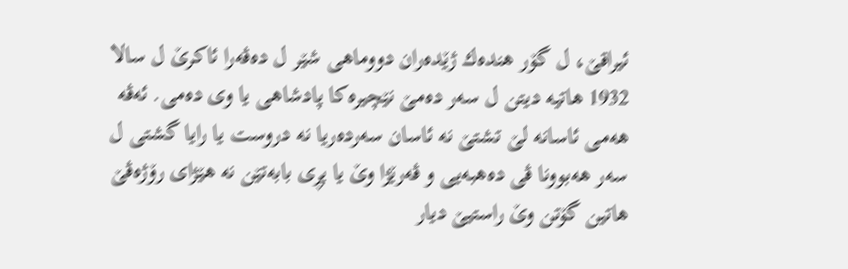ئیراقێ، ل گۆر هنده‌ك ژێده‌ران دووماهی شێر ل ده‌ڤه‌را ئاكرێ ل سالا 1932 هاتیه‌ دیتن ل سه‌ر ده‌مێ نێچیره‌كا پادشاهى یا وى ده‌مى. ئه‌ڤه‌ هه‌مى ئاسانه‌ لێ تشتێ نه‌ ئاسان سه‌رده‌ریا نه‌ دروست یا رایا گشتى ل سه‌ر هه‌بوونا ڤى ده‌هبه‌یى و ڤه‌رێژا وێ یا پڕى بابه‌تێن نه‌ هێژاى رۆژه‌ڤێ هاتین گۆتن وێ راستیێ دیار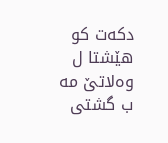دكه‌ت كو هێشتا ل وه‌لاتێ مه‌ ب گشتى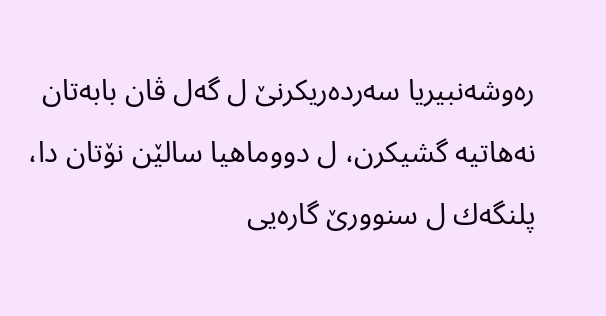ره‌وشه‌نبیریا سه‌رده‌ریكرنێ ل گه‌ل ڤان بابه‌تان نه‌هاتیه‌ گشیكرن، ل دووماهیا سالێن نۆتان دا، پلنگه‌ك ل سنوورێ گاره‌یى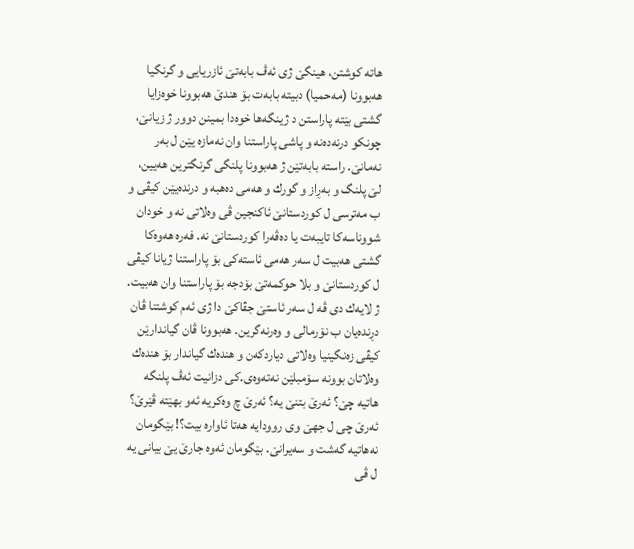هاته‌ كوشتن، هینگێ ژى ئه‌ڤ بابه‌تێ ئازریایى و گرنگیا هه‌بوونا (مه‌حمیا) دبیته‌ بابه‌ت بۆ هندێ هه‌بوونا خوه‌زایا گشتى بێته‌ پاراستن د ژینگه‌ها خوه‌دا بمینن دوور ژ زیانێ، چونكو درنه‌ده‌نه‌ و پاشى پاراستنا وان نه‌مازه‌ یێن ل به‌ر نه‌مانێ. راسته‌ بابه‌تێن ژ هه‌بوونا پلنگى گرنگترین هه‌یین، لێ پلنگ و به‌ڕاز و گورك و هه‌مى ده‌هبه‌ و درنده‌یێن كیڤى و ب مه‌ترسى ل كوردستانێ ئاكنجین ڤى وه‌لاتى نه‌ و خودان شووناسه‌كا تایبه‌ت یا ده‌ڤه‌را كوردستانێ نه‌. فه‌ره‌ هه‌وه‌كا گشتى هه‌بیت ل سه‌ر هه‌مى ئاسته‌كى بۆ پاراستنا ژیانا كیڤى ل كوردستانێ و بلا حوكمه‌تێ بۆدجه‌ بۆ پاراستنا وان هه‌بیت. ژ لایه‌ك دى ڤه‌ ل سه‌ر ئاستێ جڤاكێ دا ژى ئه‌م كوشتنا ڤان دڕنده‌یان ب نۆرمالى و وه‌رنه‌گرین. هه‌بوونا ڤان گیاندارێن كیڤى زه‌نگینیا وه‌لاتى دیاردكه‌ن و هنده‌ك گیاندار بۆ هنده‌ك وه‌لاتان بوونه‌ سۆمبلێن نه‌ته‌وه‌ى.كى دزانیت ئه‌ڤ پلنگه‌ هاتیه‌ چێ؟ ئه‌رێ بتنێ یه‌؟ ئه‌رێ چ وه‌كریه‌ ئه‌و بهێته‌ ڤێرێ؟ ئه‌رێ چى ل جهێ وى روودایه‌ هه‌تا ئاواره‌ بیت؟! بێگومان نه‌هاتیه‌ گه‌شت و سه‌یرانێ. بێگومان ئه‌وه‌ جارێ یێ بیانى یه‌ ل ڤى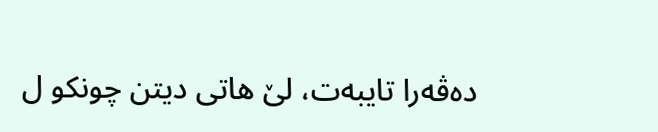ده‌ڤه‌را تایبه‌ت، لێ هاتى دیتن چونكو ل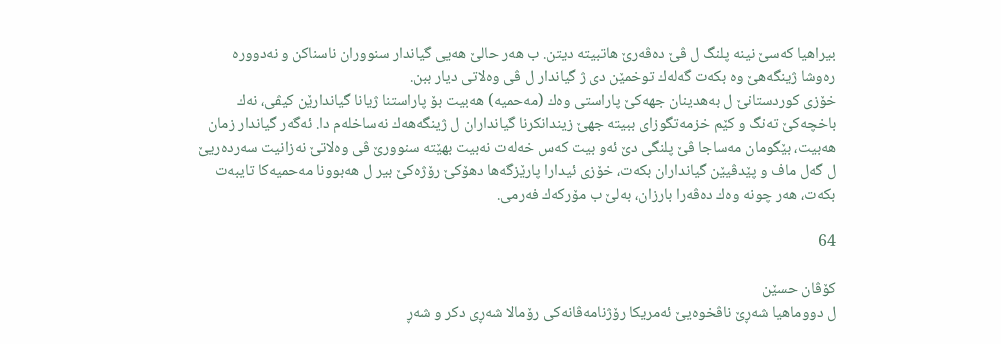بیراهیا كه‌سێ نینه‌ پلنگ ل ڤێ ده‌ڤه‌رێ هاتبیته‌ دیتن. ب هه‌ر حالێ هه‌یى گیاندار سنووران ناسناكن و نه‌دووره‌ ره‌وشا ژینگه‌هێ وه‌ بكه‌ت گه‌له‌ك توخمێن دى ژ گیاندار ل ڤى وه‌لاتى دیار ببن.
خۆزى كوردستانێ ل به‌هدینان جهه‌كێ پاراستى وه‌ك (مه‌حمیه‌) هه‌بیت بۆ پاراستنا ژیانا گیاندارێن كیڤى، نه‌ك باخچه‌كێ ته‌نگ و كێم خزمه‌تگوزاى ببیته‌ جهێ زیندانكرنا گیانداران ل ژینگه‌هه‌ك نه‌ساخله‌م دا. ئه‌گه‌ر گیاندار زمان هه‌بیت، بێگومان مه‌ساجا ڤێ پلنگى دێ ئه‌و بیت كه‌س خه‌له‌ت نه‌بیت بهێته‌ سنوورێ ڤى وه‌لاتێ نه‌زانیت سه‌رده‌ریێ ل گه‌ل ماف و پێدڤیێن گیانداران بكه‌ت، خۆزى ئیدارا پارێزگه‌ها دهۆكێ رۆژه‌كێ بیر ل هه‌بوونا مه‌حمیه‌كا تایبه‌ت بكه‌ت، هه‌ر چونه‌ وه‌ك ده‌ڤه‌را بارزان، به‌لێ ب مۆركه‌ك فه‌رمى.

64

كۆڤان حسێن
ل دووماهیا شه‌ڕێ ناڤخوه‌یێ ئه‌مریكا رۆژنامه‌ڤانه‌كى رۆمالا شه‌ڕى دكر و شه‌ڕ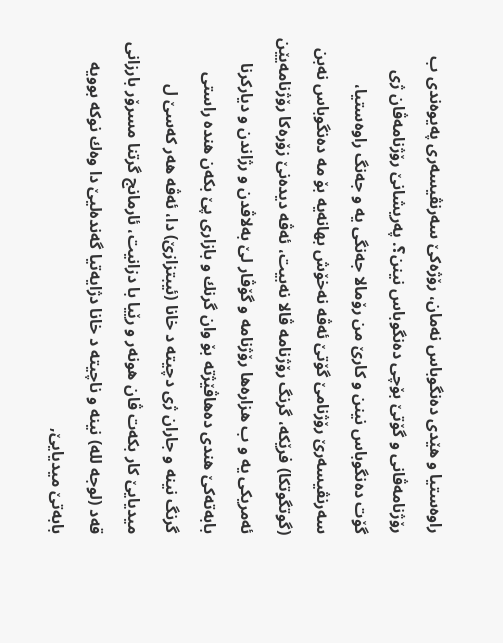راوه‌ستیا و هێدى ده‌نگوباس نه‌مان، رۆژه‌كێ سه‌رنڤیسه‌رى په‌یوه‌ندى ب رۆژنامه‌ڤانى و گۆتێ بۆچى ده‌نگوباس نینن؟. په‌ریشانێ رۆژنامه‌ڤان ژى گۆت ده‌نگوباس نینن و كارێ من رۆمالا جه‌نگى یه‌ و جه‌نگ راوه‌ستیا، سه‌رنڤیسه‌رێ رۆژنامێ گۆتێ ئه‌ڤه‌ نه‌خۆش بهانه‌یه‌ بۆ مه‌ ده‌نگوباس نه‌بن (گوتگوتكا) فرێكه‌، گرنگ رۆژنامه‌ ڤالا نه‌بیت، ئه‌ڤه‌ دیده‌نێ زۆره‌كا رۆژنامه‌یێن ئه‌مریكى یه‌ و ب هزاره‌ها رۆژنامه‌ و گۆڤار لێ به‌لاڤدن و رژاندن و دیاركرنا بابه‌ته‌كێ هندى ده‌هاڤێژته‌ بۆ وان گرنك و بازارى پێ بكه‌ن هنده‌ راستى گرنگ نینه‌ و جاران ژى دچیته‌ د خانا (ئیبتزازێ) دا، ئه‌ڤه‌ هه‌ر كه‌سێ ل میدیایێ كار بكه‌ت ڤان هونه‌ر و رێیا با دزانیت، ئارمانج گرتنا مسرۆر بارزانى قه‌د (لوجه‌ لله) نینه‌ و ناچیته‌ د خانا دژایه‌تیا گه‌نده‌لیێ دا وه‌ك نوكه‌ بوویه‌ بابه‌تێ میدیایێ,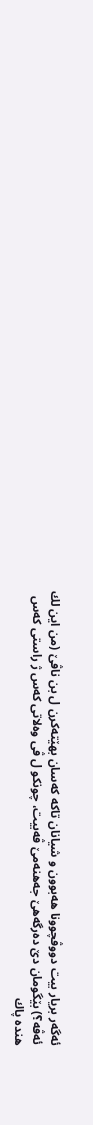ئه‌گه‌ر بریار بیت دووڤچوونا هه‌بوون و شیانان تاكه‌ كه‌سان بهێته‌كرن ل بن ناڤێ (من این لك ئه‌ڤه‌؟) بێگومان دێ ده‌رگه‌هێ جه‌هنه‌مێ ڤه‌بیت، چونكو ل ڤى وه‌لاتى كه‌س ژ راستى كه‌س هنده‌ پاك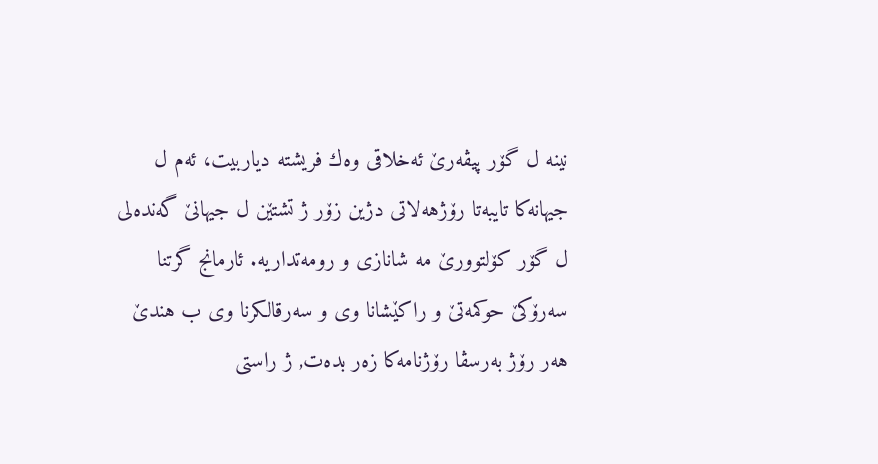نینه‌ ل گۆر پیڤه‌رێ ئه‌خلاقى وه‌ك فریشته‌ دیاربیت، ئه‌م ل جیهانه‌كا تایبه‌تا رۆژهه‌لاتى دژین زۆر ژ تشتێن ل جیهانێ گه‌نده‌لى ل گۆر كۆلتوورێ مه‌ شانازى و رومه‌تداریه‌. ئارمانج گرتنا سه‌رۆكێ حوكمه‌تێ و راكێشانا وى و سه‌رقالكرنا وى ب هندێ هه‌ر رۆژ به‌رسڤا رۆژنامه‌كا زه‌ر بده‌ت, ژ راستى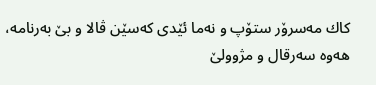كاك مه‌سرۆر ستۆپ و نه‌ما ئێدى كه‌سێن ڤالا و بێ به‌رنامه‌، هه‌وه‌ سه‌رقال و مژوولێ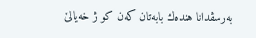به‌رسڤدانا هنده‌ك بابه‌تان كه‌ن كو ژ خه‌یالێ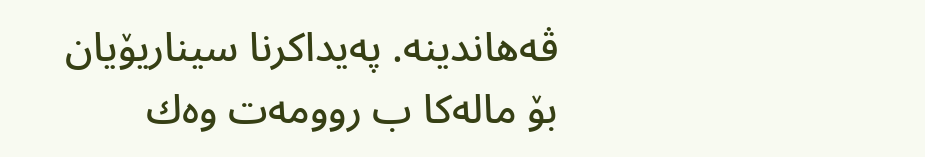ڤه‌هاندینه‌. په‌یداكرنا سیناریۆیان بۆ ماله‌كا ب روومه‌ت وه‌ك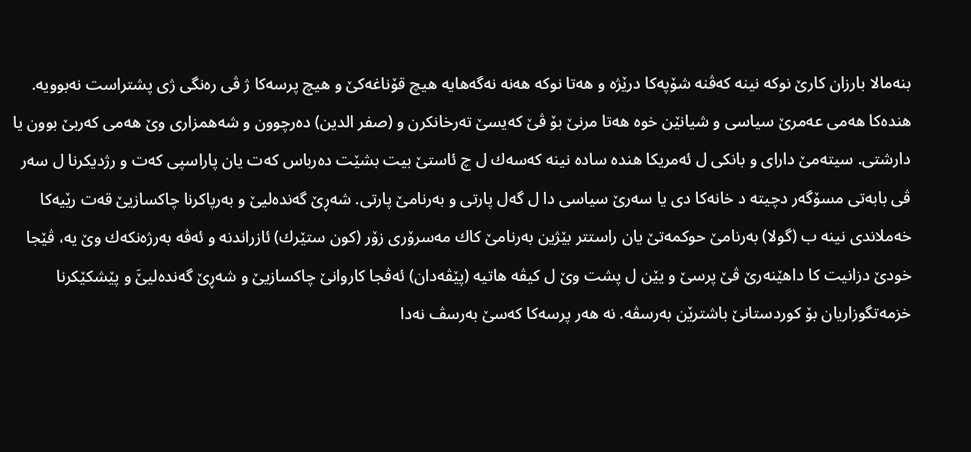بنه‌مالا بارزان كارێ نوكه‌ نینه‌ كه‌ڤنه‌ شۆپه‌كا درێژه‌ و هه‌تا نوكه‌ هه‌نه‌ نه‌گه‌هایه‌ هیچ قۆناغه‌كێ و هیچ پرسه‌كا ژ ڤى ره‌نگى ژى پشتراست نه‌بوویه‌. هنده‌كا هه‌مى عه‌مرێ سیاسى و شیانێن خوه‌ هه‌تا مرنێ بۆ ڤێ كه‌یسێ ته‌رخانكرن و (صفر الدین) ده‌رچوون و شه‌همزارى وێ هه‌مى كه‌ربێ بوون یا دارشتى. سیته‌مێ داراى و بانكى ل ئه‌مریكا هنده‌ ساده‌ نینه‌ كه‌سه‌ك ل چ ئاستێ بیت بشێت ده‌رباس كه‌ت یان پاراسپى كه‌ت و رژدیكرنا ل سه‌ر ڤى بابه‌تى مسۆگه‌ر دچیته‌ د خانه‌كا دى یا سه‌رێ سیاسى دا ل گه‌ل پارتى و به‌رنامێ پارتى. شه‌ڕێ گه‌نده‌لیێ و به‌رپاكرنا چاكسازیێ قه‌ت رێیه‌كا خه‌ملاندى نینه‌ ب (گولا) به‌رنامێ حوكمه‌تێ یان راستتر بێژین به‌رنامێ كاك مه‌سرۆرى زۆر (كون ستێرك) ئازراندنه‌ و ئه‌ڤه‌ به‌رژه‌نكه‌ك وێ یه‌، ڤێجا خودێ دزانیت كا داهێنه‌رێ ڤێ پرسێ و یێن ل پشت وێ ل كیڤه‌ هاتیه‌ (پێڤه‌دان) ئه‌ڤجا كاروانێ چاكسازیێ و شه‌ڕێ گه‌نده‌لیێَ و پێشكێكرنا خزمه‌تگوزاریان بۆ كوردستانێ باشترێن به‌رسڤه‌. نه‌ هه‌ر پرسه‌كا كه‌سێ به‌رسڤ نه‌دا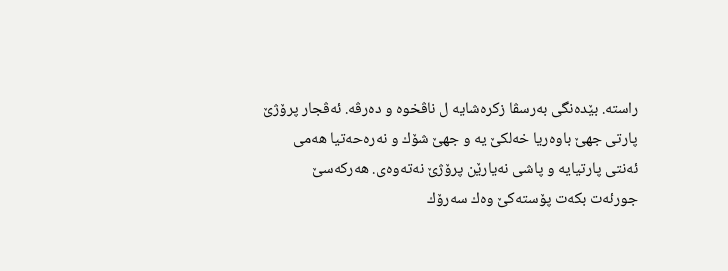راسته‌. بێده‌نگى به‌رسڤا زكره‌شایه‌ ل ناڤخوه‌ و ده‌رڤه‌. ئه‌ڤجار پرۆژێ پارتى جهێ باوه‌ریا خه‌لكێ یه‌ و جهێ شۆك و نه‌ره‌حه‌تیا هه‌مى ئه‌نتى پارتیایه‌ و پاشى نه‌یارێن پرۆژێ نه‌ته‌وه‌ى. هه‌ركه‌سێ جورئه‌ت بكه‌ت پۆسته‌كێ وه‌ك سه‌رۆك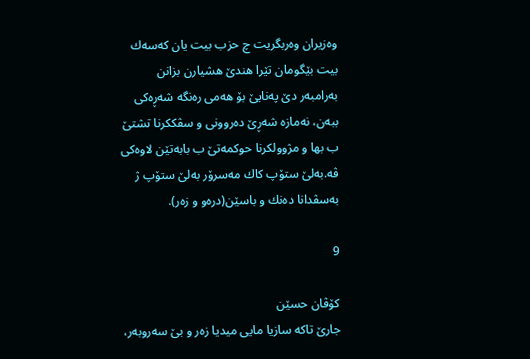وه‌زیران وه‌ربگریت چ حزب بیت یان كه‌سه‌ك بیت بێگومان تێرا هندێ هشیارن بزانن به‌رامبه‌ر دێ په‌نایێ بۆ هه‌مى ره‌نگه‌ شه‌ڕه‌كى ببه‌ن، نه‌مازه‌ شه‌ڕێ ده‌روونى و سڤككرنا تشتێ ب بها و مژوولكرنا حوكمه‌تێ ب بابه‌تێن لاوه‌كى ڤه‌.به‌لێ ستۆپ كاك مه‌سرۆر به‌لێ ستۆپ ژ به‌سڤدانا ده‌نك و باسێن(دره‌و و زه‌ر).

9

كۆڤان حسێن
جارێ تاكه‌ سازیا مایى میدیا زه‌ر و بێ سه‌روبه‌ر،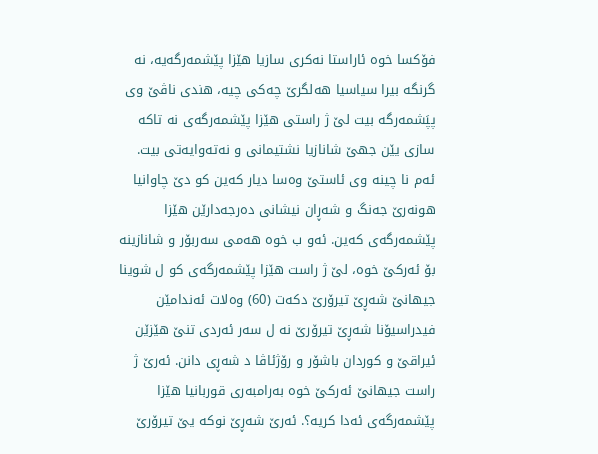فۆكسا خوه‌ ئاراستا نه‌كرى سازیا هێزا پێشمه‌رگه‌یه‌، نه‌ گرنگه‌ بیرا سیاسیا هه‌لگرێ چه‌كى چیه‌، هندى ناڤێ وى پپَشمه‌رگه‌ بیت لێ ژ راستى هێزا پێشمه‌رگه‌ى نه‌ تاكه‌ سازى یێن جهێ شانازیا نشتیمانى و نه‌ته‌وایه‌تى بیت. ئه‌م نا چینه‌ وى ئاستێ وه‌سا دیار كه‌ین كو دێ چاوانیا هونه‌رێ جه‌نگ و شه‌ڕان نیشانى ده‌رجه‌دارێن هێزا پێشمه‌رگه‌ى كه‌ین. ئه‌و ب خوه‌ هه‌مى سه‌ربۆر و شانازینه‌ بۆ ئه‌ركێ خوه‌، لێ ژ راست هێزا پێشمه‌رگه‌ى كو ل شوینا جیهانێ شه‌ڕێ تیرۆرێ دكه‌ت (60) وه‌لات ئه‌ندامێن فیدراسیۆنا شه‌ڕێ تیرۆرێ نه‌ ل سه‌ر ئه‌ردى تنێ هێزێن ئیراقێ و كوردان باشۆر و رۆژئاڤا د شه‌ڕى دانن. ئه‌رێ ژ راست جیهانێ ئه‌ركێ خوه‌ به‌رامبه‌رى قوربانیا هێزا پێشمه‌رگه‌ى ئه‌دا كریه‌؟. ئه‌رێ شه‌ڕێ نوكه‌ یێ تیرۆرێ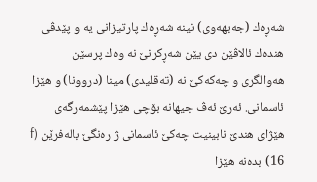شه‌ڕه‌ك (جه‌بهه‌وى) نینه‌ شه‌ڕه‌ك پارتیزانى یه‌ و پێدڤى هنده‌ك ئالاڤێن دى یێن شه‌ڕكرنێ نه‌ وه‌ك پرسێن هه‌والگرى و چه‌كه‌كێ نه‌ (ته‌قلیدى) مینا (دروونا) و هێزا ئاسمانى. ئه‌رێ ئه‌ڤ جیهانه‌ بۆچى هێزا پێشمه‌رگه‌ى هێژاى هندێ نابینیت چه‌كێ ئاسمانى ژ ره‌نگێ باله‌فرێن (f 16) بده‌نه‌ هێزا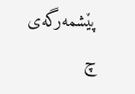پێشمه‌رگه‌ى چ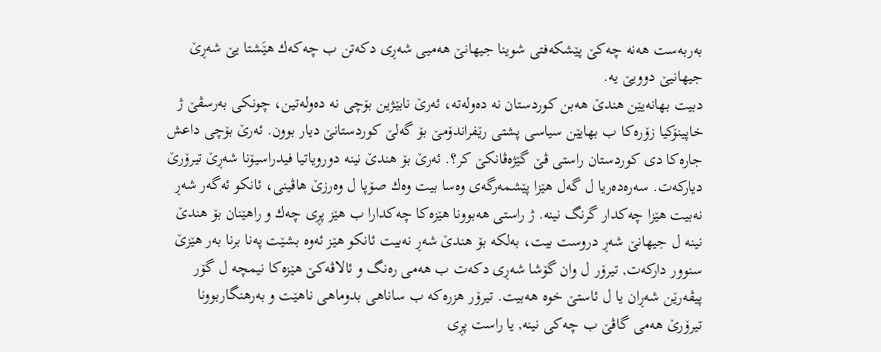به‌ربه‌ست هه‌نه‌ چه‌كێ پێشكه‌فتى شوینا جیهانێ هه‌میى شه‌ڕى دكه‌تن ب چه‌كه‌ك هێَشتا یێ شه‌ڕێ جیهانیێ دوویێ یه‌.
دبیت بهانه‌یێن هندێ هه‌بن كوردستان نه‌ ده‌وله‌ته‌، ئه‌رێ نابێژین بۆچى نه‌ ده‌وله‌تین، چونكى به‌رسڤێ ژ خاپینۆكیا زۆره‌كا ب بهایێن سیاسى پشتى رێفراندۆمێ بۆ گه‌لێ كوردستانێ دیار بوون. ئه‌رێ بۆچى داعش جاره‌كا دى كوردستان راستى ڤێ گێژه‌ڤانكێ كر؟. ئه‌رێ بۆ هندێ نینه‌ دورویاتیا فیدراسیۆنا شه‌ڕێ تیرۆرێ دیاركه‌ت. سه‌ره‌ده‌ریا ل گه‌ل هێزا پێشمه‌رگه‌ى وه‌سا بیت وه‌ك صۆپا ل وه‌رزێ هاڤینى، ئانكو ئه‌گه‌ر شه‌ڕ نه‌بیت هێزا چه‌كدار گرنگ نینه‌. ژ راستى هه‌بوونا هێزه‌كا چه‌كدارا ب هێز پڕى چه‌ك و راهێنان بۆ هندێ نینه‌ ل جیهانێ شه‌ڕ دروست بیت، به‌لكه‌ بۆ هندێ شه‌ڕ نه‌بیت ئانكو هێز ئه‌وه‌ بشێت په‌نا برنا به‌ر هێزێ سنوور داركه‌ت, تیرۆر ل وان گۆشا شه‌ڕى دكه‌ت ب هه‌مى ره‌نگ و ئالاڤه‌كێ هێزه‌كا نیمچه‌ ل گۆر پیڤه‌رێن شه‌ڕان یا ل ئاستێ خوه‌ هه‌بیت. تیرۆر هزره‌كه‌ ب ساناهى بدوماهی ناهێت و به‌رهنگاربوونا تیرۆرێ هه‌مى گاڤێ ب چه‌كى نینه‌, یا راست پڕى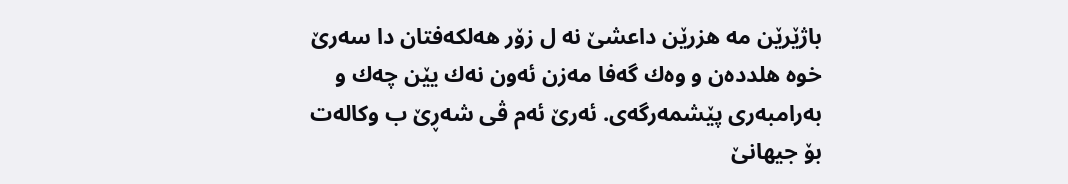باژێرێن مه‌ هزرێن داعشێ نه‌ ل زۆر هه‌لكه‌فتان دا سه‌رێ خوه‌ هلدده‌ن و وه‌ك گه‌فا مه‌زن ئه‌ون نه‌ك یێن چه‌ك و به‌رامبه‌رى پێشمه‌رگه‌ى. ئه‌رێ ئه‌م ڤى شه‌ڕێ ب وكاله‌ت بۆ جیهانێ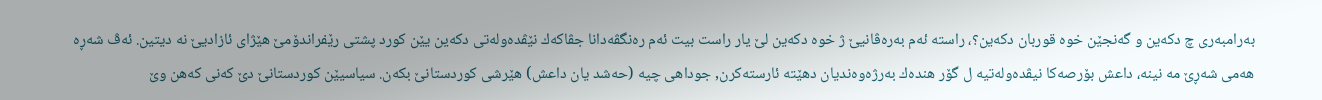به‌رامبه‌رى چ دكه‌ین و گه‌نجێن خوه‌ قوربان دكه‌ین؟، راسته‌ ئه‌م به‌ره‌ڤانیێ ژ خوه‌ دكه‌ین لێ یار راست بیت ئه‌م ره‌نگڤه‌دانا جڤاكه‌ك نێڤده‌وله‌تى دكه‌ین یێن كورد پشتى رێفراندۆمێ هێژاى ئازادیێ نه‌ دیتین. ئه‌ڤ شه‌ڕه‌ هه‌مى شه‌ڕێ مه‌ نینه‌، داعش بۆرصه‌كا نیڤده‌وله‌تیه‌ ل گۆر هنده‌ك به‌رژه‌وه‌ندیان دهێته‌ ئارسته‌كرن, جوداهى چیه‌ (حه‌شد یان داعش) هێرشى كوردستانێ بكه‌ن. سیاسیێن كوردستانێ دێ كه‌نى كه‌هن وێ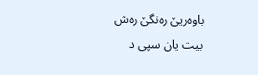باوه‌ریێ ره‌نگێ ره‌ش بیت یان سپى د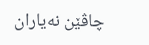چاڤێن نه‌یاران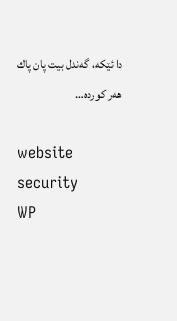دا ئێكه‌، گه‌ندل بیت پان پاك هه‌ر كورده‌…

website security
WP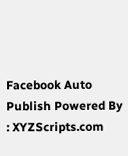Facebook Auto Publish Powered By : XYZScripts.com